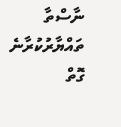ނާސްތާ ތައްޔާރުކުރާނެ ގޮތް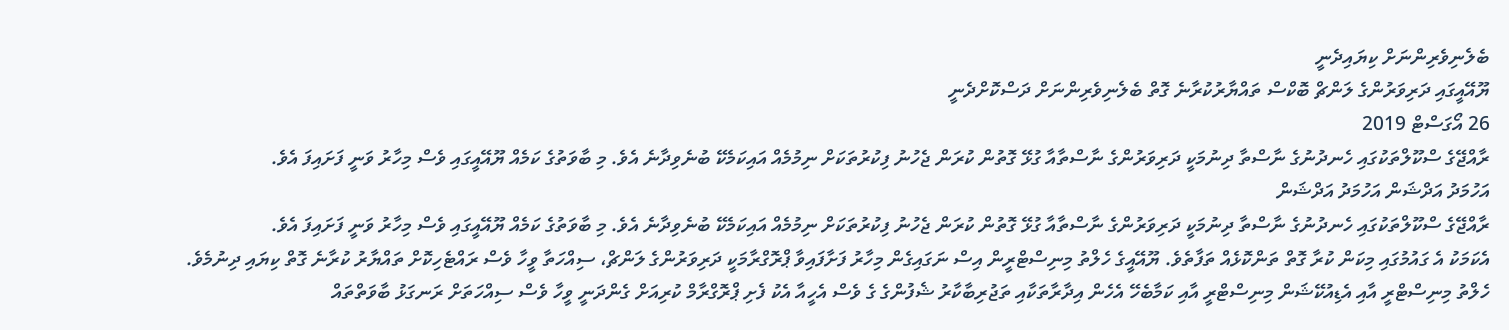ބެލެނިވެރިންނަށް ކިޔައިދެނީ
ޔޫއޭއީގައި ދަރިވަރުންގެ ލަންޗް ބޮކްސް ތައްޔާރުކުރާނެ ގޮތް ބެލެނިވެރިންނަށް ދަސްކޮށްދެނީ
26 އޯގަސްޓް 2019
ރާއްޖޭގެ ސްކޫލްތަކުގައި ހެނދުނުގެ ނާސްތާ ދިނުމަކީ ދަރިވަރުންގެ ނާސްތާއާ ގުޅޭ ގޮތުން ކުރަން ޖެހުނު ފިކުރުތަކަށް ނިމުމެއް އައިކަމެކޭ ބުނެވިދާނެ އެވެ. މި ބާވަތުގެ ކަމެއް ޔޫއޭއީގައި ވެސް މިހާރު ވަނީ ފަށައިފަ އެވެ.
އަހުމަދު އަދްޝަން އަހުމަދު އަދްޝަން
ރާއްޖޭގެ ސްކޫލްތަކުގައި ހެނދުނުގެ ނާސްތާ ދިނުމަކީ ދަރިވަރުންގެ ނާސްތާއާ ގުޅޭ ގޮތުން ކުރަން ޖެހުނު ފިކުރުތަކަށް ނިމުމެއް އައިކަމެކޭ ބުނެވިދާނެ އެވެ. މި ބާވަތުގެ ކަމެއް ޔޫއޭއީގައި ވެސް މިހާރު ވަނީ ފަށައިފަ އެވެ.
އެކަމަކު އެ ގައުމުގައި މިކަން ކުރާ ގޮތް ތަންކޮޅެއް ތަފާތެވެ. ޔޫއޭއީގެ ހެލްތު މިނިސްޓްރީން އިސް ނަގައިގެން މިހާރު ފަށާފައިވާ ޕްރޮގްރާމަކީ ދަރިވަރުންގެ ލަންޗް، ސިއްހަތާ ވީހާ ވެސް ރައްޓެހިކޮށް ތައްޔާރު ކުރާނެ ގޮތް ކިޔައި ދިނުމެވެ.
ހެލްތު މިނިސްޓްރީ އާއި އެޑިއުކޭޝަން މިނިސްޓްރީ އާއި ކަމާބެހޭ އެހެން އިދާރާތަކާއި ތަޖުރިބާކާރު ޝެފުންގެ ގެ ވެސް އެހީއާ އެކު ފެށި ޕްރޮގްރާމް ކުރިއަށް ގެންދަނީ ވީހާ ވެސް ސިއްހަތަށް ރަނގަޅު ބާވަތްތައް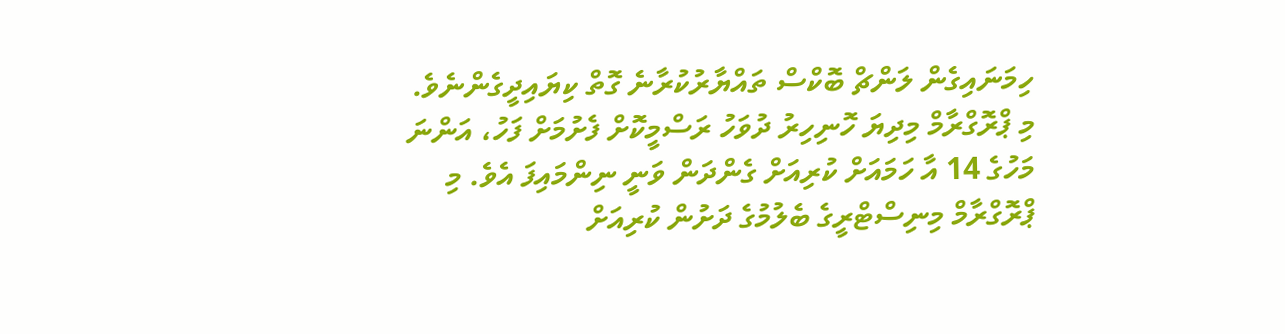ހިމަނައިގެން ލަންޗް ބޮކްސް ތައްޔާރުކުރާނެ ގޮތް ކިޔައިދީގެންނެވެ.
މި ޕްރޮގްރާމް މިދިޔަ ހޮނިހިރު ދުވަހު ރަސްމީކޮށް ފެށުމަށް ފަހު، އަންނަ މަހުގެ 14 އާ ހަމައަށް ކުރިއަށް ގެންދަން ވަނީ ނިންމައިފަ އެވެ. މި ޕްރޮގްރާމް މިނިސްޓްރީގެ ބެލުމުގެ ދަށުން ކުރިއަށް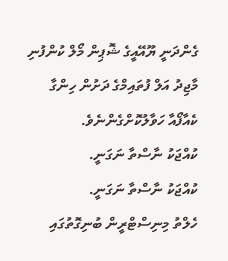ގެންދަނީ ޔޫއޭއީގެ ޝޮޕިން މޯލް ކުންފުނި މާޖިދު އަލް ފުތައިމްގެ ދަށުން ހިންގާ ކެއާފޯއާ ހަވާލުކޮށްގެންނެވެ.
ކުއްޖަކު ނާސްތާ ނަގަނީ.
ކުއްޖަކު ނާސްތާ ނަގަނީ.
ހެލްތު މިނިސްޓްރީން ބުނިގޮތުގައި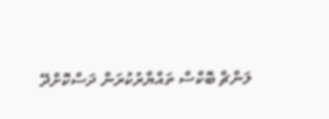ލަންޗް ބޮކްސް ތައްޔާރުކުރަން ދަސްކޮށްދޭ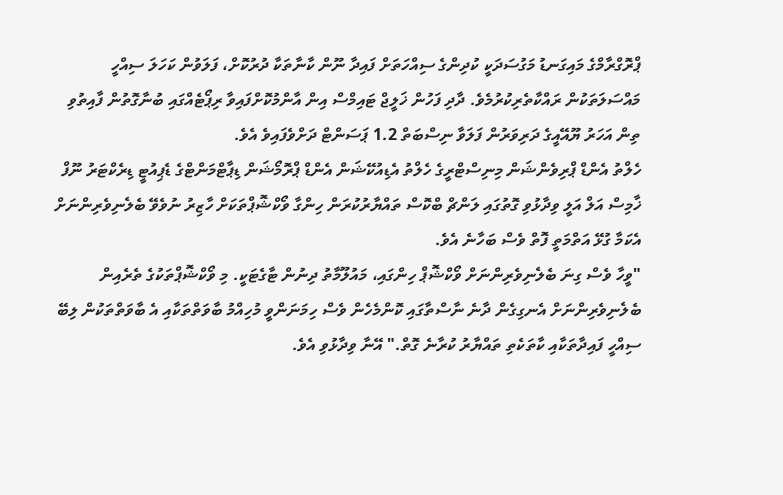ޕްރޮގްރާމްގެ މައިގަނޑު މަގުސަދަކީ ކުދިންގެ ސިއްހަތަށް ފައިދާ ނޫން ކާނާތަކާ ދުރުކޮށް، ފަލަވުން ކަހަލަ ސިއްހީ މައްސަލަތަކުން ރައްކާތެރިކުރުމެވެ. ދާދި ފަހުން ޚަލީޖް ޓައިމްސް އިން އާންމުކޮށްފައިވާ ރިޕޯޓެއްގައި ބުނާގޮތުން ފާއިތުވި ތިން އަހަރު ޔޫއޭއީގެ ދަރިވަރުން ފަލަވާ ނިސްބަތް 1.2 ޕަސަންޓް ދަށްވެފައިވެ އެވެ.
ހެލްތު އެންޑް ޕްރިވެންޝަން މިނިސްޓްރީގެ ހެލްތު އެޑިއުކޭޝަން އެންޑް ޕްރޮމޯޝަން ޑިޕާޓްމަންޓްގެ ޑެޕިއުޓީ ޑިރެކްޓަރު ނޫފް ޚާމިސް އަލް އަލީ ވިދާޅުވި ގޮތުގައި ލަންޗް ބްކޮސް ތައްޔާރުކުރަން ހިންގާ ވޯކްޝޮޕްތަކަށް ހާޒިރު ނުވެވޭ ބެލެނިވެރިންނަށް އެކަމާ ގުޅޭ އަތްމަތީ ފޮތް ވެސް ބަހާނެ އެވެ.
"ވީހާ ވެސް ގިނަ ބެލެނިވެރިންނަށް ވޯކްޝޮޕް ހިންގައި، މައުލޫމާތު ދިނުން ޓާގެޓަކީ. މި ވޯކްޝޮޕްތަކުގެ ތެރެއިން ބެލެނިވެރިންނަށް އެނގިގެން ދާނެ ނާސްތާގައި ކޮންމެހެން ވެސް ހިމަނަންވީ މުހިއްމު ބާވަތްތަކާއި އެ ބާވަތްތަކުން ލިބޭ ސިއްހީ ފައިދާތަކާއި ކާތަކެތި ތައްޔާރު ކުރާނެ ގޮތް." އޭނާ ވިދާޅުވި އެވެ.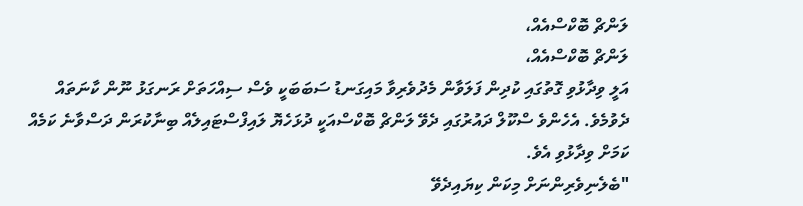ލަންޗް ބޮކްސްއެއް،
ލަންޗް ބޮކްސްއެއް،
އަލީ ވިދާޅުވި ގޮތުގައި ކުދިން ފަލަވާން މެދުވެރިވާ މައިގަނޑު ސަބަބަކީ ވެސް ސިއްހަތަށް ރަނގަޅު ނޫން ކާނަތައް ދެވުމެވެ. އެހެންވެ ސްކޫލް ދައުރުގައި ދެވޭ ލަންޗް ބޮކްސްއަކީ ދުޅަހެޔޮ ލައިފްސްޓައިލެއް ބިނާކުރަން ދަސްވާނެ ކަމެއް ކަމަށް ވިދާޅުވި އެވެ.
"ބެލެނިވެރިންނަށް މިކަން ކިޔައިދެވޭ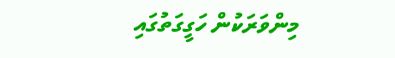މިންވަރަކުން ހަގީގަތުގައި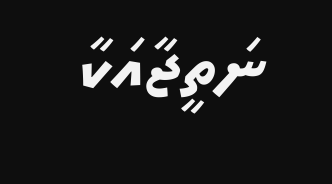ނަތީޖާއަކާ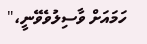ހަމައަށް ވާސިލުވެވޭނީ،"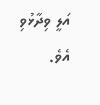އަލީ ވިދާޅުވި އެވެ.